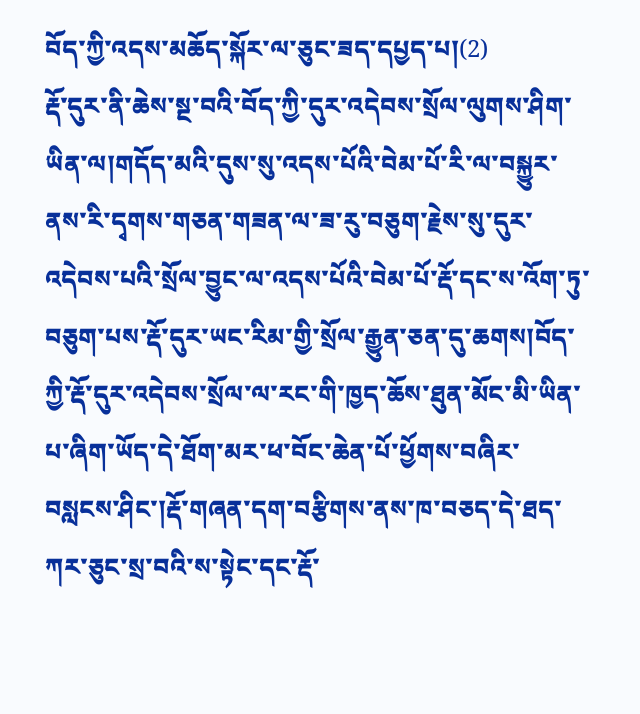བོད་ཀྱི་འདས་མཆོད་སྐོར་ལ་ཅུང་ཟད་དཔྱད་པ།(2)
རྡོ་དུར་ནི་ཆེས་སྔ་བའི་བོད་ཀྱི་དུར་འདེབས་སྲོལ་ལུགས་ཤིག་ཡིན་ལ།གདོད་མའི་དུས་སུ་འདས་པོའི་བེམ་པོ་རི་ལ་བསྐྱུར་ནས་རི་དྭགས་གཅན་གཟན་ལ་ཟ་རུ་བཅུག་རྗེས་སུ་དུར་འདེབས་པའི་སྲོལ་བྱུང་ལ་འདས་པོའི་བེམ་པོ་རྡོ་དང་ས་འོག་ཏུ་བཅུག་པས་རྡོ་དུར་ཡང་རིམ་གྱི་སྲོལ་རྒྱུན་ཅན་དུ་ཆགས།བོད་ཀྱི་རྡོ་དུར་འདེབས་སྲོལ་ལ་རང་གི་ཁྱད་ཆོས་ཐུན་མོང་མི་ཡིན་པ་ཞིག་ཡོད་དེ་ཐོག་མར་ཕ་བོང་ཆེན་པོ་ཕྱོགས་བཞིར་བསླངས་ཤིང་།རྡོ་གཞན་དག་བརྩིགས་ནས་ཁ་བཅད་དེ་ཐད་ཀར་ཅུང་སྲ་བའི་ས་སྟེང་དང་རྡོ་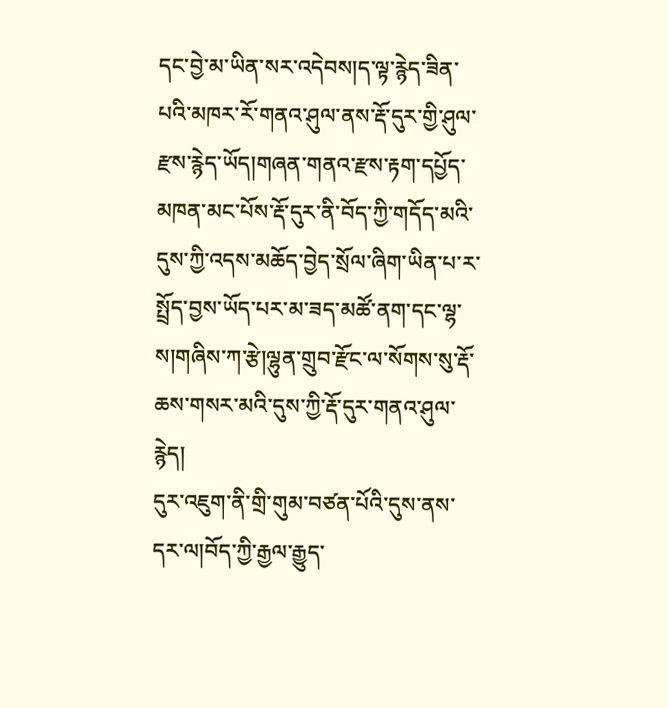དང་བྱེ་མ་ཡིན་སར་འདེབས།ད་ལྟ་རྙེད་ཟིན་པའི་མཁར་རོ་གནའ་ཤུལ་ནས་རྡོ་དུར་གྱི་ཤུལ་རྫས་རྙེད་ཡོད།གཞན་གནའ་རྫས་རྟག་དཔྱོད་མཁན་མང་པོས་རྡོ་དུར་ནི་བོད་ཀྱི་གདོད་མའི་དུས་ཀྱི་འདས་མཆོད་བྱེད་སྲོལ་ཞིག་ཡིན་པ་ར་སྤྲོད་བྱས་ཡོད་པར་མ་ཟད་མཚོ་ནག་དང་ལྷ་ས།གཞིས་ཀ་རྩེ།ལྷུན་གྲུབ་རྫོང་ལ་སོགས་སུ་རྡོ་ཆས་གསར་མའི་དུས་ཀྱི་རྡོ་དུར་གནའ་ཤུལ་རྙེད།
དུར་འཇུག་ནི་གྲི་གུམ་བཙན་པོའི་དུས་ནས་དར་ལ།བོད་ཀྱི་རྒྱལ་རྒྱུད་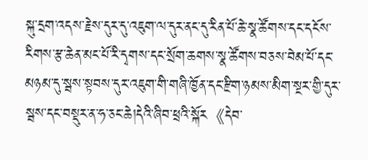སྐུ་དྲག་འདས་རྗེས་དུར་དུ་འཇུག་ལ་དུར་ནང་དུ་རིན་པོ་ཆེ་སྣ་ཚོགས་དང་དངོས་རིགས་རྩ་ཆེན་མང་པོ་རི་དྭགས་དང་སྲོག་ཆགས་སྣ་ཚོགས་བཅས་བེམ་པོ་དང་མཉམ་དུ་སྦས་སྟབས་དུར་འཇུག་གི་གཞི་ཁྱོན་དང་རྫིག་ཉམས་མིག་སྔར་གྱི་དུར་སྦས་དང་བསྡུར་ན་ཧ་ཅང་ཆེ།དེའི་ཞིབ་ཕྲའི་སྐོར《དེབ་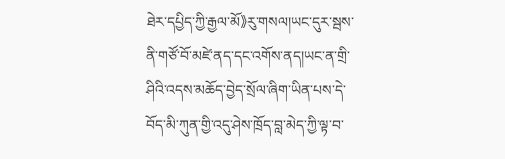ཐེར་དཔྱིད་ཀྱི་རྒྱལ་མོ》རུ་གསལ།ཡང་དུར་སྦས་ནི་གཙོ་བོ་མཛེ་ནད་དང་འགོས་ནད།ཡང་ན་གྲི་ཤིའི་འདས་མཆོད་བྱེད་སྲོལ་ཞིག་ཡིན་པས་དེ་བོད་མི་ཀུན་གྱི་འདུ་ཤེས་ཁྲོད་བླ་མེད་ཀྱི་ལྟ་བ་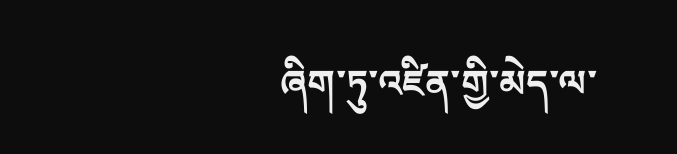ཞིག་ཏུ་འཛིན་གྱི་མེད་ལ་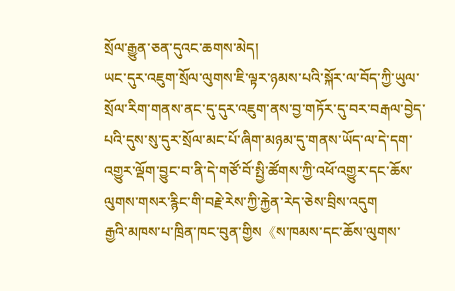སྲོལ་རྒྱུན་ཅན་དུའང་ཆགས་མེད།
ཡང་དུར་འཇུག་སྲོལ་ལུགས་ཇི་ལྟར་ཉམས་པའི་སྐོར་ལ་བོད་ཀྱི་ཡུལ་སྲོལ་རིག་གནས་ནང་དུ་དུར་འཇུག་ནས་བྱ་གཏོར་དུ་བར་བརྒལ་བྱེད་པའི་དུས་སུ་དུར་སྲོལ་མང་པོ་ཞིག་མཉམ་དུ་གནས་ཡོད་ལ་དེ་དག་འགྱུར་ལྡོག་བྱུང་བ་ནི་དེ་གཙོ་བོ་སྤྱི་ཚོགས་ཀྱི་འཕོ་འགྱུར་དང་ཆོས་ལུགས་གསར་རྙིང་གི་བརྗེ་རེས་ཀྱི་རྐྱེན་རེད་ཅེས་བྲིས་འདུག
རྒྱའི་མཁས་པ་ཁྲིན་ཁང་བུན་གྱིས《ས་ཁམས་དང་ཆོས་ལུགས་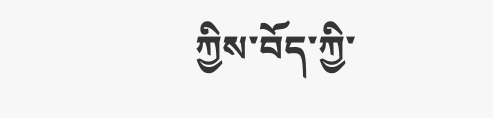ཀྱིས་བོད་ཀྱི་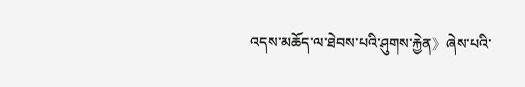འདས་མཆོད་ལ་ཐེབས་པའི་ཤུགས་རྐྱེན》ཞེས་པའི་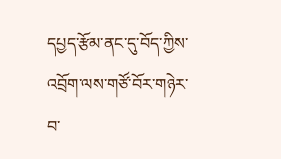དཔྱད་རྩོམ་ནང་དུ་བོད་ཀྱིས་འབྲོག་ལས་གཙོ་བོར་གཉེར་བ་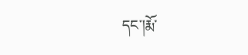དང་།རྨོ་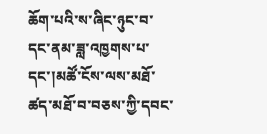ཆོག་པའི་ས་ཞིང་ཉུང་བ་དང་ནམ་ཟླ་འཁྱགས་པ་དང་།མཚོ་ངོས་ལས་མཐོ་ཚད་མཐོ་བ་བཅས་ཀྱི་དབང་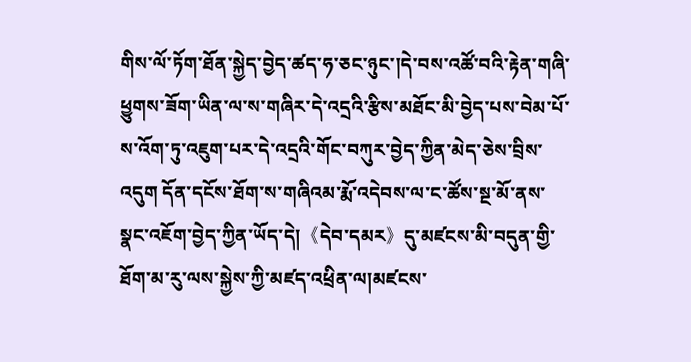གིས་ལོ་ཏོག་ཐོན་སྐྱེད་བྱེད་ཚད་ཧ་ཅང་ཉུང་།དེ་བས་འཚོ་བའི་རྟེན་གཞི་ཕྱུགས་ཟོག་ཡིན་ལ་ས་གཞིར་དེ་འདྲའི་རྩིས་མཐོང་མི་བྱེད་པས་བེམ་པོ་ས་འོག་ཏུ་འཇུག་པར་དེ་འདྲའི་གོང་བཀུར་བྱེད་ཀྱིན་མེད་ཅེས་བྲིས་འདུག དོན་དངོས་ཐོག་ས་གཞིའམ་རྨོ་འདེབས་ལ་ང་ཚོས་སྔ་མོ་ནས་སྣང་འཇོག་བྱེད་ཀྱིན་ཡོད་དེ།《དེབ་དམར》དུ་མཛངས་མི་བདུན་གྱི་ཐོག་མ་རུ་ལས་སྐྱེས་ཀྱི་མཛད་འཕྲིན་ལ།མཛངས་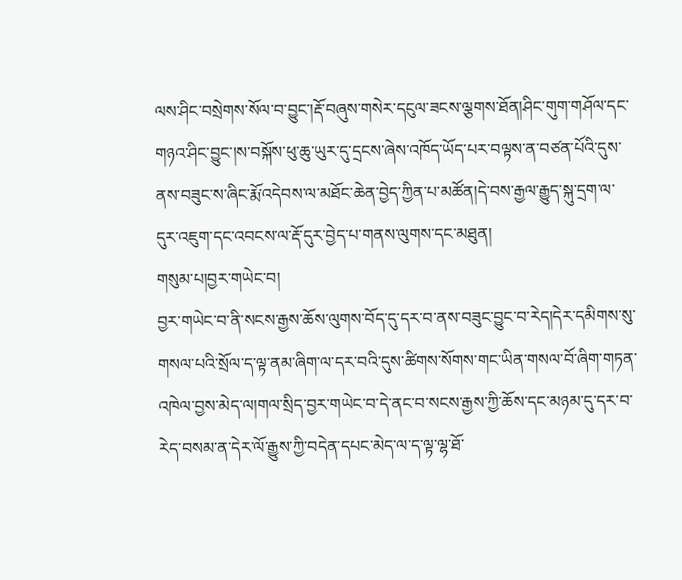ལས་ཤིང་བསྲེགས་སོལ་བ་བྱུང་།རྡོ་བཞུས་གསེར་དངུལ་ཟངས་ལྕགས་ཐོན།ཤིང་གུག་གཤོལ་དང་གཉའ་ཤིང་བྱུང་།ས་བསྐོས་ཕུ་ཆུ་ཡུར་དུ་དྲངས་ཞེས་འཁོད་ཡོད་པར་བལྟས་ན་བཙན་པོའི་དུས་ནས་བཟུང་ས་ཞིང་རྨོ་འདེབས་ལ་མཐོང་ཆེན་བྱེད་ཀྱིན་པ་མཚོན།དེ་བས་རྒྱལ་རྒྱུད་སྐུ་དྲག་ལ་དུར་འཇུག་དང་འབངས་ལ་རྡོ་དུར་བྱེད་པ་གནས་ལུགས་དང་མཐུན།
གསུམ་པ།བྱར་གཡེང་བ།
བྱར་གཡེང་བ་ནི་སངས་རྒྱས་ཆོས་ལུགས་བོད་དུ་དར་བ་ནས་བཟུང་བྱུང་བ་རེད།དེར་དམིགས་སུ་གསལ་པའི་སྲོལ་ད་ལྟ་ནམ་ཞིག་ལ་དར་བའི་དུས་ཚིགས་སོགས་གང་ཡིན་གསལ་བོ་ཞིག་གཏན་འཁེལ་བྱས་མེད་ལ།གལ་སྲིད་བྱར་གཡེང་བ་དེ་ནང་བ་སངས་རྒྱས་ཀྱི་ཆོས་དང་མཉམ་དུ་དར་བ་རེད་བསམ་ན་དེར་ལོ་རྒྱུས་ཀྱི་བདེན་དཔང་མེད་ལ་ད་ལྟ་ལྷ་ཐོ་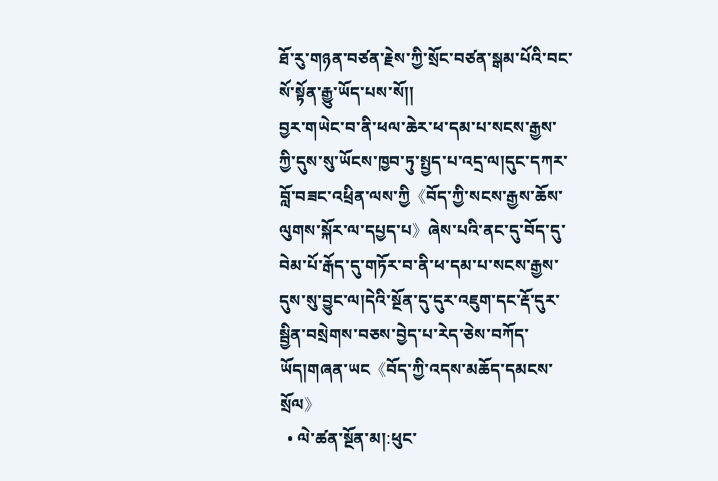ཐོ་རུ་གཉན་བཙན་རྗེས་ཀྱི་སྲོང་བཙན་སྒམ་པོའི་བང་སོ་སྟོན་རྒྱུ་ཡོད་པས་སོ།།
བྱར་གཡེང་བ་ནི་ཕལ་ཆེར་ཕ་དམ་པ་སངས་རྒྱས་ཀྱི་དུས་སུ་ཡོངས་ཁྱབ་ཏུ་སྤྱད་པ་འདྲ་ལ།དུང་དཀར་བློ་བཟང་འཕྲིན་ལས་ཀྱི《བོད་ཀྱི་སངས་རྒྱས་ཆོས་ལུགས་སྐོར་ལ་དཔྱད་པ》ཞེས་པའི་ནང་དུ་བོད་དུ་བེམ་པོ་རྒོད་དུ་གཏོར་བ་ནི་ཕ་དམ་པ་སངས་རྒྱས་དུས་སུ་བྱུང་ལ།དེའི་སྔོན་དུ་དུར་འཇུག་དང་རྡོ་དུར་སྦྱིན་བསྲེགས་བཅས་བྱེད་པ་རེད་ཅེས་བཀོད་ཡོད།གཞན་ཡང《བོད་ཀྱི་འདས་མཆོད་དམངས་སྲོལ》
  • ལེ་ཚན་སྔོན་མ།:ཕུང་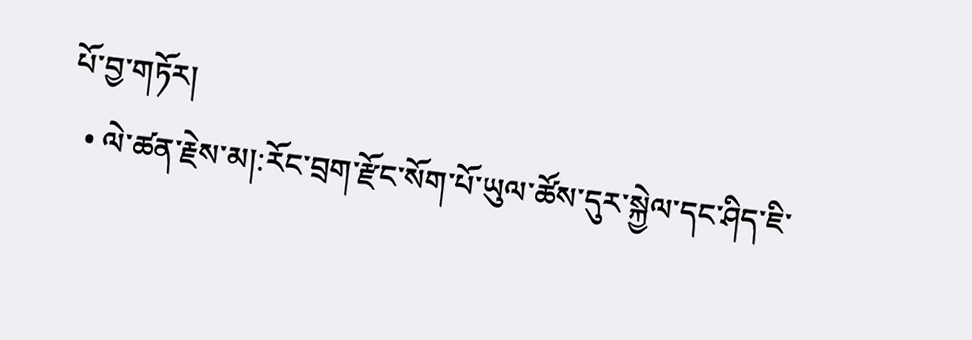པོ་བྱ་གཏོར།
  • ལེ་ཚན་རྗེས་མ།:རོང་བྲག་རྫོང་སོག་པོ་ཡུལ་ཚོས་དུར་སྐྱེལ་དང་ཤིད་ཇི་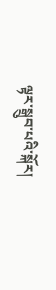ལྟར་སྒྲུབ་པའི་སྐོར།